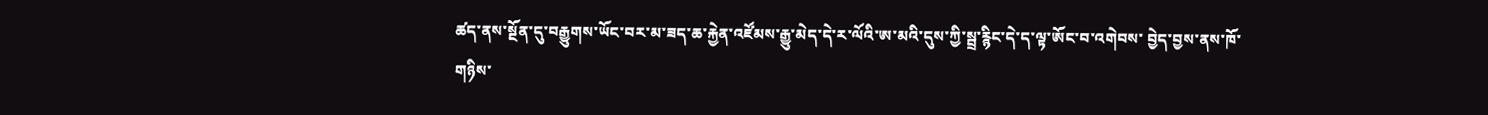ཚད་ནས་སྔོན་དུ་བརྒྱུགས་ཡོང་བར་མ་ཟད་ཆ་རྐྱེན་འཛོམས་རྒྱུ་མེད་དེ་ར་ལོའི་ཨ་མའི་དུས་ཀྱི་སྦྲ་རྙིང་དེ་ད་ལྟ་ཨོང་བ་འགེབས་ བྱེད་བྱས་ནས་ཁོ་གཉིས་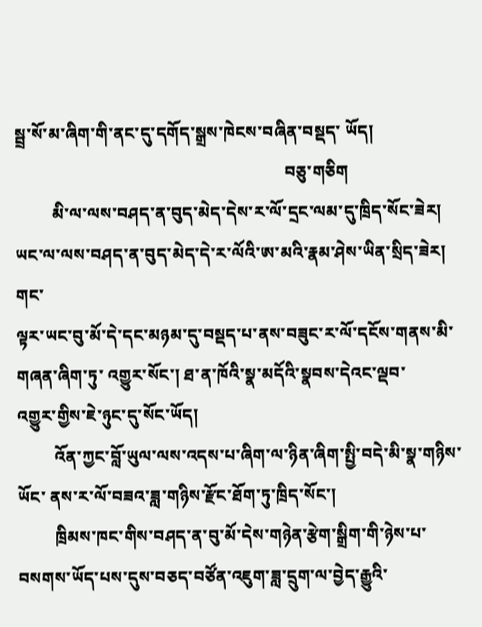སྦྲ་སོ་མ་ཞིག་གི་ནང་དུ་དགོད་སྒྲས་ཁེངས་བཞིན་བསྡད་ ཡོད།
                                                                 བཅུ་གཅིག
         མི་ལ་ལས་བཤད་ན་བུད་མེད་དེས་ར་ལོ་དྲང་ལམ་དུ་ཁྲིད་སོང་ཟེར། ཡང་ལ་ལས་བཤད་ན་བུད་མེད་དེ་ར་ལོའི་ཨ་མའི་རྣམ་ཤེས་ཡིན་སྲིད་ཟེར། གང་
ལྟར་ཡང་བུ་མོ་དེ་དང་མཉམ་དུ་བསྡད་པ་ནས་བཟུང་ར་ལོ་དངོས་གནས་མི་གཞན་ཞིག་ཏུ་ འགྱུར་སོང་། ཐ་ན་ཁོའི་སྣ་མདོའི་སྣབས་དེའང་ལྡབ་
འགྱུར་གྱིས་ཇེ་ཉུང་དུ་སོང་ཡོད།
         འོན་ཀྱང་བློ་ཡུལ་ལས་འདས་པ་ཞིག་ལ་ཉིན་ཞིག་སྤྱི་བདེ་མི་སྣ་གཉིས་ཡོང་ ནས་ར་ལོ་བཟའ་ཟླ་གཉིས་རྫོང་ཐོག་ཏུ་ཁྲིད་སོང་།
         ཁྲིམས་ཁང་གིས་བཤད་ན་བུ་མོ་དེས་གཉེན་རྩེག་སྒྲིག་གི་ཉེས་པ་བསགས་ཡོད་པས་དུས་བཅད་བཙོན་འཇུག་ཟླ་དྲུག་ལ་བྱེད་རྒྱུའི་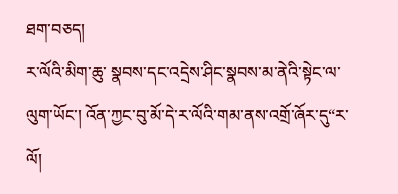ཐག་བཅད།
ར་ལོའི་མིག་ཆུ་ སྣབས་དང་འདྲེས་ཤིང་སྣབས་མ་ནེའི་སྟེང་ལ་ལུག་ཡོང་། འོན་ཀྱང་བུ་མོ་དེ་ར་ལོའི་གམ་ནས་འགྲོ་ཞོར་དུ“ར་ལོ།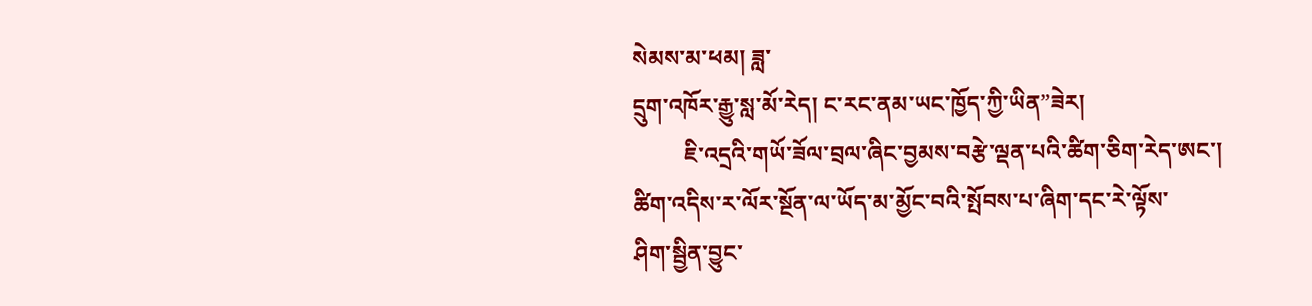སེམས་མ་ཕམ། ཟླ་
དྲུག་འཁོར་རྒྱུ་སླ་མོ་རེད། ང་རང་ནམ་ཡང་ཁྱོད་ཀྱི་ཡིན”ཟེར།
         ཇི་འདྲའི་གཡོ་ཟོལ་བྲལ་ཞིང་བྱམས་བརྩེ་ལྡན་པའི་ཚིག་ཅིག་རེད་ཨང་། ཚིག་འདིས་ར་ལོར་སྔོན་ལ་ཡོད་མ་མྱོང་བའི་སྤོབས་པ་ཞིག་དང་རེ་ལྟོས་
ཤིག་སྦྱིན་བྱུང་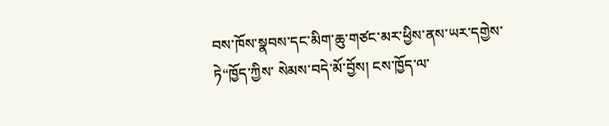བས་ཁོས་སྣབས་དང་མིག་ཆུ་གཙང་མར་ཕྱིས་ནས་ཡར་དགྱེས་ཏེ“ཁྱོད་ཀྱིས་ སེམས་བདེ་མོ་བྱོས། ངས་ཁྱོད་ལ་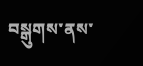བསྒུགས་ནས་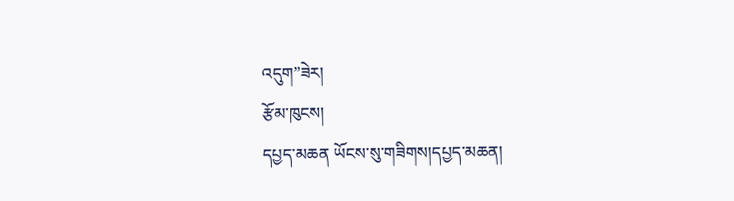འདུག”ཟེར།
རྩོམ་ཁུངས།
དཔྱད་མཆན ཡོངས་སུ་གཟིགས།དཔྱད་མཆན།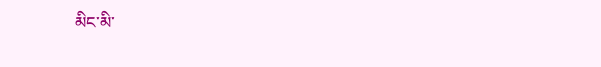མིང་མི་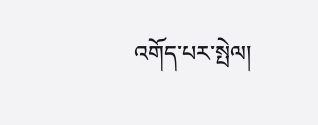འགོད་པར་སྤེལ།